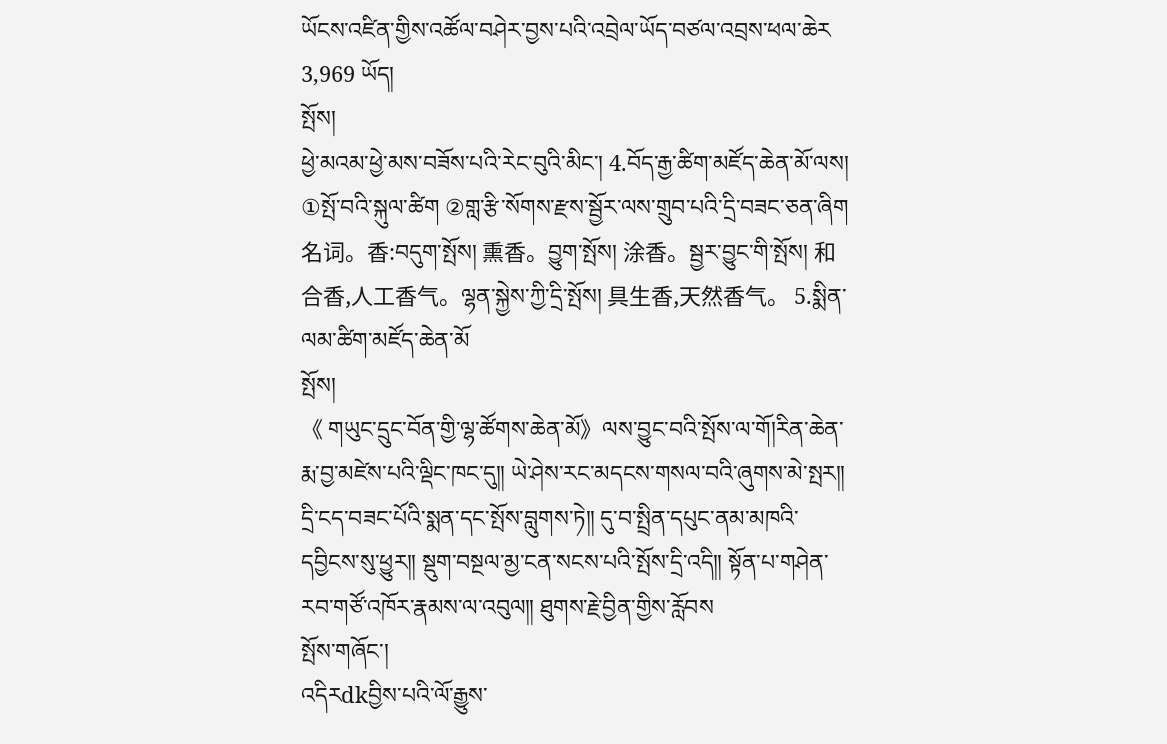ཡོངས་འཛིན་གྱིས་འཚོལ་བཤེར་བྱས་པའི་འབྲེལ་ཡོད་བཙལ་འབྲས་ཕལ་ཆེར 3,969 ཡོད།
སྤོས།
ཕྱེ་མའམ་ཕྱེ་མས་བཟོས་པའི་རེང་བུའི་མིང་། 4.བོད་རྒྱ་ཚིག་མཛོད་ཆེན་མོ་ལས། ①སྤོ་བའི་སྐུལ་ཚིག ②གླ་རྩི་སོགས་རྫས་སྦྱོར་ལས་གྲུབ་པའི་དྲི་བཟང་ཅན་ཞིག 名词。香:བདུག་སྤོས། 熏香。བྱུག་སྤོས། 涂香。སྦྱར་བྱུང་གི་སྤོས། 和合香,人工香气。ལྷན་སྐྱེས་ཀྱི་དྲི་སྤོས། 具生香,天然香气。 5.སྨིན་ལམ་ཚིག་མཛོད་ཆེན་མོ
སྤོས།
《 གཡུང་དྲུང་བོན་གྱི་ལྷ་ཚོགས་ཆེན་མོ》ལས་བྱུང་བའི་སྤོས་ལ་གོ།རིན་ཆེན་རྨ་བྱ་མཛེས་པའི་ལྡིང་ཁང་དུ༎ ཡེ་ཤེས་རང་མདངས་གསལ་བའི་ཞུགས་མེ་སྤར༎ དྲི་ངད་བཟང་པོའི་སྨན་དང་སྤོས་བླུགས་ཏེ༎ དུ་བ་སྤྲིན་དཔུང་ནམ་མཁའི་དབྱིངས་སུ་ཕྱུར༎ སྡུག་བསྔལ་མྱ་ངན་སངས་པའི་སྤོས་དྲི་འདི༎ སྟོན་པ་གཤེན་རབ་གཙོ་འཁོར་རྣམས་ལ་འབུལ༎ ཐུགས་རྗེ་བྱིན་གྱིས་རློབས
སྤོས་གཞོང་།
འདིརdkབྱིས་པའི་ལོ་རྒྱུས་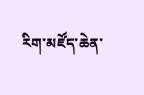རིག་མཛོད་ཆེན་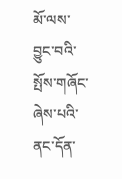མོ་ལས་བྱུང་བའི་སྤོས་གཞོང་ཞེས་པའི་ནང་དོན་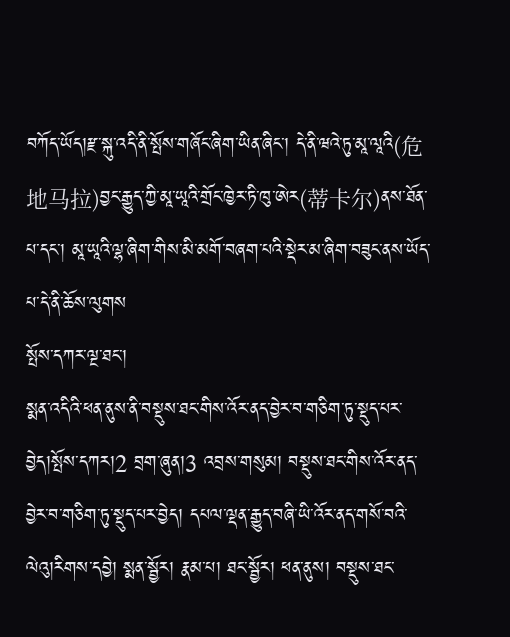བཀོད་ཡོད།རྫ་སྐུ་འདི་ནི་སྤོས་གཞོང་ཞིག་ཡིན་ཞིང་། དེ་ནི་ཝའེ་ཏུ་མཱ་ལཱའི(危地马拉)བྱང་རྒྱུད་ཀྱི་མཱ་ཡཱའི་གྲོང་ཁྱེར་ཏི་ཁུ་ཨེར(蒂卡尔)ནས་ཐོན་པ་དང་། མཱ་ཡཱའི་ལྷ་ཞིག་གིས་མི་མགོ་བཞག་པའི་སྡེར་མ་ཞིག་བཟུང་ནས་ཡོད་པ་དེ་ནི་ཆོས་ལུགས
སྤོས་དཀར་ལྔ་ཐང་།
སྨན་འདིའི་ཕན་ནུས་ནི་བསྡུས་ཐང་གིས་འོར་ནད་བྱེར་བ་གཅིག་ཏུ་སྡུད་པར་བྱེད།སྤོས་དཀར།2 བྲག་ཞུན།3 འབྲས་གསུམ། བསྡུས་ཐང་གིས་འོར་ནད་བྱེར་བ་གཅིག་ཏུ་སྡུད་པར་བྱེད། དཔལ་ལྡན་རྒྱུད་བཞི་ཡི་འོར་ནད་གསོ་བའི་ལེའུ།རིགས་དབྱེ། སྨན་སྦྱོར། རྣམ་པ། ཐང་སྦྱོར། ཕན་ནུས། བསྡུས་ཐང་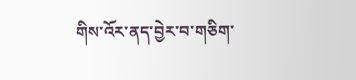གིས་འོར་ནད་བྱེར་བ་གཅིག་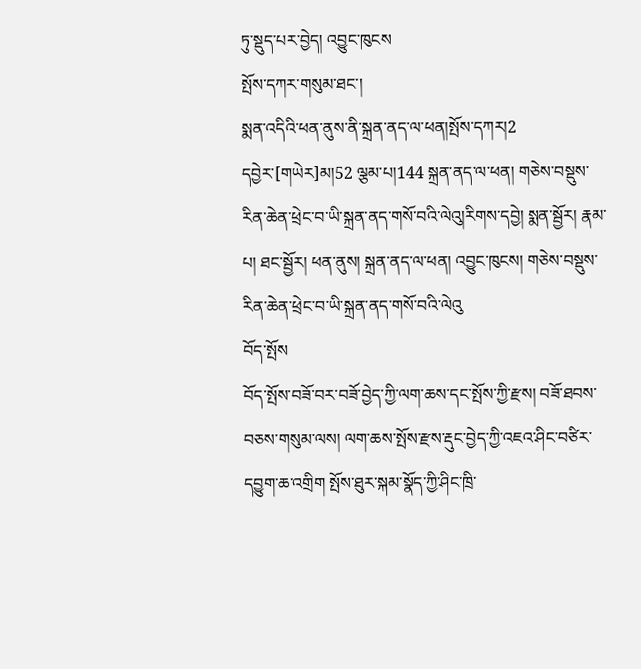ཏུ་སྡུད་པར་བྱེད། འབྱུང་ཁུངས
སྤོས་དཀར་གསུམ་ཐང་།
སྨན་འདིའི་ཕན་ནུས་ནི་སྐྲན་ནད་ལ་ཕན།སྤོས་དཀར།2 དབྱེར་[གཡེར]མ།52 ལྕམ་པ།144 སྐྲན་ནད་ལ་ཕན། གཅེས་བསྡུས་རིན་ཆེན་ཕྲེང་བ་ཡི་སྐྲན་ནད་གསོ་བའི་ལེའུ།རིགས་དབྱེ། སྨན་སྦྱོར། རྣམ་པ། ཐང་སྦྱོར། ཕན་ནུས། སྐྲན་ནད་ལ་ཕན། འབྱུང་ཁུངས། གཅེས་བསྡུས་རིན་ཆེན་ཕྲེང་བ་ཡི་སྐྲན་ནད་གསོ་བའི་ལེའུ
བོད་སྤོས
བོད་སྤོས་བཟོ་བར་བཟོ་བྱེད་ཀྱི་ལག་ཆས་དང་སྤོས་ཀྱི་རྫས། བཟོ་ཐབས་བཅས་གསུམ་ལས། ལག་ཆས་སྤོས་རྫས་རྡུང་བྱེད་ཀྱི་འཇའ་ཤིང་བཙིར་དབྱུག་ཆ་འགྲིག སྤོས་ཐུར་སྐམ་སྣོད་ཀྱི་ཤིང་ཁྲི་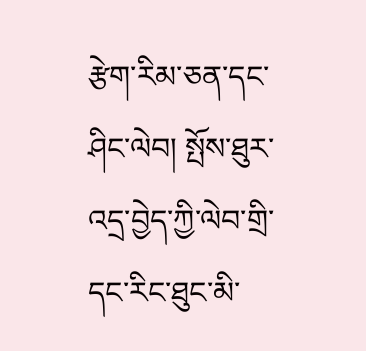རྩེག་རིམ་ཅན་དང་ཤིང་ལེབ། སྤོས་ཐུར་འདྲ་བྱེད་ཀྱི་ལེབ་གྲི་དང་རིང་ཐུང་མི་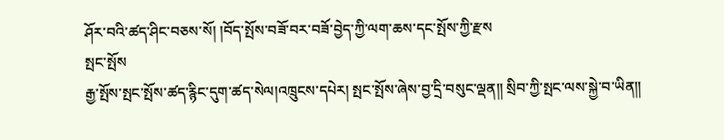ཤོར་བའི་ཚད་ཤིང་བཅས་སོ། །བོད་སྤོས་བཟོ་བར་བཟོ་བྱེད་ཀྱི་ལག་ཆས་དང་སྤོས་ཀྱི་རྫས
སྤང་སྤོས
རྒྱ་སྤོས་སྤང་སྤོས་ཚད་རྙིང་དུག་ཚད་སེལ།འཁྲུངས་དཔེར། སྤང་སྤོས་ཞེས་བྱ་དྲི་བསུང་ལྡན༎ སྲིབ་ཀྱི་སྤང་ལས་སྐྱེ་བ་ཡིན༎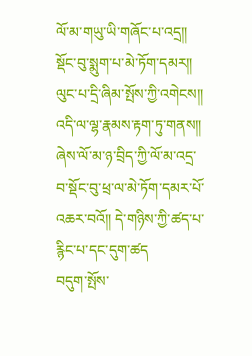ལོ་མ་གཡུ་ཡི་གཞོང་པ་འདྲ༎ སྡོང་བུ་སྨུག་པ་མེ་ཏོག་དམར༎ ལུང་པ་དྲི་ཞིམ་སྤོས་ཀྱི་འགེངས༎ འདི་ལ་ལྷ་རྣམས་རྟག་ཏུ་གནས༎ ཞེས་ལོ་མ་ཉ་བྲིད་ཀྱི་ལོ་མ་འདྲ་བ་སྡོང་བུ་ཕྲ་ལ་མེ་ཏོག་དམར་པོ་འཆར་བའོ༎ དེ་གཉིས་ཀྱི་ཚད་པ་རྙིང་པ་དང་དུག་ཚད
བདུག་སྤོས་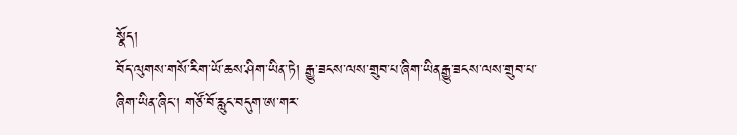སྣོད།
བོད་ལུགས་གསོ་རིག་ཡོ་ཆས་ཤིག་ཡིན་ཏེ། རྒྱུ་ཟངས་ལས་གྲུབ་པ་ཞིག་ཡིནརྒྱུ་ཟངས་ལས་གྲུབ་པ་ཞིག་ཡིན་ཞིང་། གཙོ་བོ་རླུང་བདུག་ཨ་གར་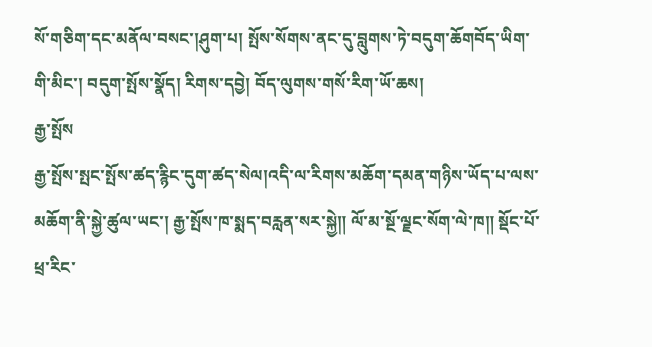སོ་གཅིག་དང་མནོལ་བསང་།ཤུག་པ། སྤོས་སོགས་ནང་དུ་བླུགས་ཏེ་བདུག་ཆོགབོད་ཡིག་གི་མིང་། བདུག་སྤོས་སྣོད། རིགས་དབྱེ། བོད་ལུགས་གསོ་རིག་ཡོ་ཆས།
རྒྱ་སྤོས
རྒྱ་སྤོས་སྤང་སྤོས་ཚད་རྙིང་དུག་ཚད་སེལ།འདི་ལ་རིགས་མཆོག་དམན་གཉིས་ཡོད་པ་ལས་མཆོག་ནི་སྐྱེ་ཚུལ་ཡང་། རྒྱ་སྤོས་ཁ་སྨད་བརླན་སར་སྐྱེ༎ ལོ་མ་སྔོ་ལྗང་སོག་ལེ་ཁ༎ སྡོང་པོ་ཕྲ་རིང་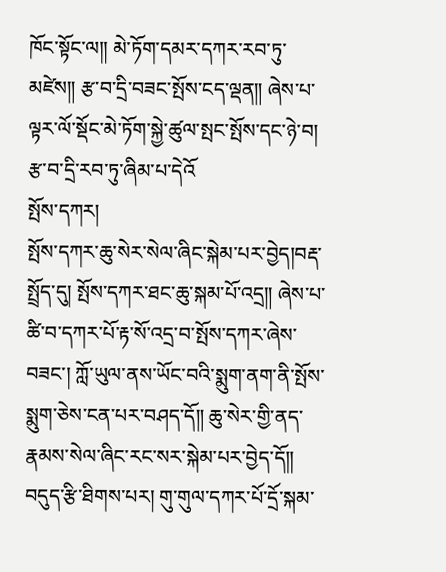ཁོང་སྟོང་ལ༎ མེ་ཏོག་དམར་དཀར་རབ་ཏུ་མཛེས༎ རྩ་བ་དྲི་བཟང་སྤོས་ངད་ལྡན༎ ཞེས་པ་ལྟར་ལོ་སྡོང་མེ་ཏོག་སྐྱེ་ཚུལ་སྤང་སྤོས་དང་ཉེ་བ། རྩ་བ་དྲི་རབ་ཏུ་ཞིམ་པ་དེའོ
སྤོས་དཀར།
སྤོས་དཀར་ཆུ་སེར་སེལ་ཞིང་སྐེམ་པར་བྱེད།བརྡ་སྤྲོད་དུ། སྤོས་དཀར་ཐང་ཆུ་སྐམ་པོ་འདྲ༎ ཞེས་པ་ཚི་བ་དཀར་པོ་རྟ་སོ་འདྲ་བ་སྤོས་དཀར་ཞེས་བཟང་། ཀློ་ཡུལ་ནས་ཡོང་བའི་སྨུག་ནག་ནི་སྤོས་སྨུག་ཅེས་ངན་པར་བཤད་དོ༎ ཆུ་སེར་གྱི་ནད་རྣམས་སེལ་ཞིང་རང་སར་སྐེམ་པར་བྱེད་དོ༎ བདུད་རྩི་ཐིགས་པར། གུ་གུལ་དཀར་པོ་དྲོ་སྐམ་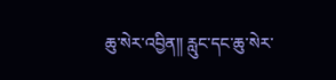ཆུ་སེར་འབྱིན༎ རླུང་དང་ཆུ་སེར་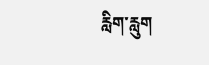རླིག་རླུག